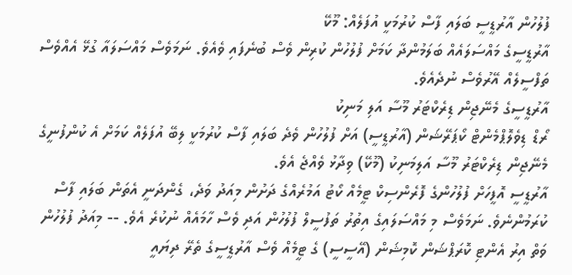ފުލުހުން އާރުޑީސީ ބަލައި ފާސް ކުރުމަކީ އުފަލެއް: މޫކޭ
އާރުޑީސީގެ މައްސަލައެއް ބަލަމުންދާ ކަމަށް ފުލުހުން ކުރިން ވެސް ބުނެފައި ވެއެވެ. ނަމަވެސް މައްސަލައާ ގުޅޭ އެއްވެސް ތަފްސީލެއް އޭރުވެސް ނުދެއެވެ.
އާރުޑީސީގެ މެނޭޖިން ޑިރެކްޓަރު މޫސާ އަލި މަނިކު
ރޯޑް ޑިވެލޮޕްމެންޓް ކޯޕަރޭޝަން (އާރުޑީސީ) އަށް ފުލުހުން ވެދެ ބަލައި ފާސް ކުރުމަކީ ލިބޭ އުފަލެއް ކަމަށް އެ ކުންފުނީގެ މެނޭޖިން ޑިރެކްޓަރު މޫސާ އަލިމަނިކު (މޫކޭ) ވިދާޅު ވެއްޖެ އެވެ.
އާރުޑީސީ އޮފީހަށް ފުލުހުންގެ ފޮރެންސިކް ޓީމެއް ކޯޓު އަމުރެއްގެ ދަށުން މިއަދު ވަދެ، ގެންދަނީ އެތަން ބަލައި ފާސް ކުރަމުންނެވެ. ނަމަވެސް މި މައްސަލައިގެ އިތުރު ތަފުސީލް ފުލުހުން އަދި ވެސް ހާމައެއް ނުކުރެ އެވެ. -- މިއަދު ފުލުހުން ވަތް އިރު އެންޓި ކޮރަޕްޝަން ކޮމިޝަން (އޭސީސީ) ގެ ޓީމެއް ވެސް އާރުޑީސީގެ ތެރޭ ދިޔައީ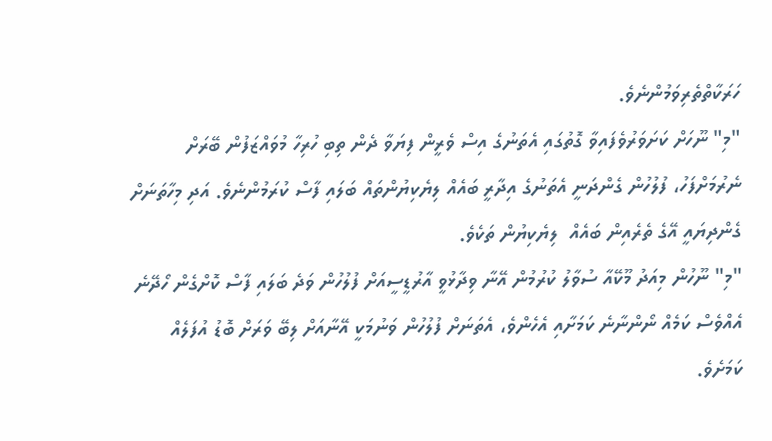ހަރަކާތްތެރިވަމުންނެވެ.
"މި" ނޫހަށް ކަށަވަރުވެފައިވާ ގޮތުގައި އެތަނުގެ އިސް ވެރީން ފިޔަވާ ދެން ތިބި ހުރިހާ މުވައްޒަފުން ބޭރަށް ނެރުމަށްފަހު، ފުލުހުން ގެންދަނީ އެތަނުގެ އިދާރީ ބައެއް ލިޔެކިޔުންތައް ބަލައި ފާސް ކުރަމުންނެވެ. އަދި މިހާތަނަށް ގެންދިޔައީ އޭގެ ތެރެއިން ބައެއް  ލިޔެކިޔުން ތަކެވެ.
"މި" ނޫހުން މިއަދު މޫކޭއާ ސުވާލު ކުރުމުން އޭނާ ވިދާޅުވީ އާރުޑީސީއަށް ފުލުހުން ވަދެ ބަލައި ފާސް ކޮށްގެން ހޯދޭނެ އެއްވެސް ކަމެއް ނޯންނާނެ ކަމަށާއި އެހެންވެ، އެތަނަށް ފުލުހުން ވަނުމަކީ އޭނާއަށް ލިބޭ ވަރަށް ބޮޑު އުފަލެއް ކަމަށެވެ.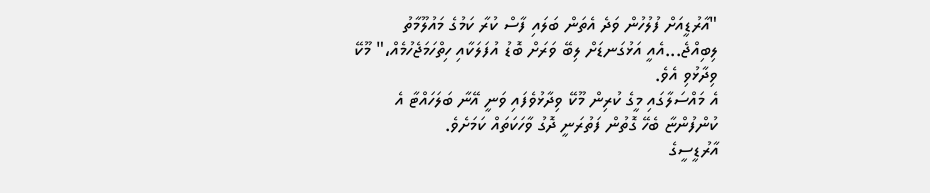"އާރުޑީއަށް ފުލުހުން ވަދެ އެތަން ބަލައި ފާސް ކުރާ ކަމުގެ މައުލޫމާތު ލިބިއްޖެ...އެއީ އަޅުގަނޑަށް ލިބޭ ވަރަށް ބޮޑު އުފަލަކާއި ހިތްހަމަޖެހުމެއް،" މޫކޭ ވިދާޅުވި އެވެ.
އެ މައްސަލާގައި މީގެ ކުރިން މޫކޭ ވިދާޅުވެފައި ވަނީ އޭނާ ބަލަހައްޓާ އެ ކުންފުންޏާ ބެހޭ ގޮތުން ފަތުރަނީ ދޮގު ވާހަކަތައް ކަމަށެވެ.
އާރުޑީސީގެ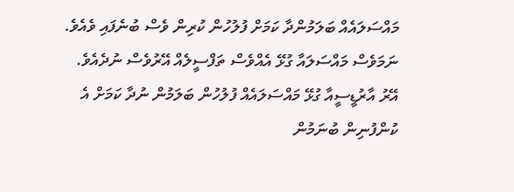މައްސަލައެއް ބަލަމުންދާ ކަމަށް ފުލުހުން ކުރިން ވެސް ބުނެފައި ވެއެވެ. ނަމަވެސް މައްސަލައާ ގުޅޭ އެއްވެސް ތަފްސީލެއް އޭރުވެސް ނުދެއެވެ. އޭރު އާރުޑީސީއާ ގުޅޭ މައްސަލައެއް ފުލުހުން ބަލަމުން ނުދާ ކަމަށް އެ ކުންފުނިން ބުނަމުން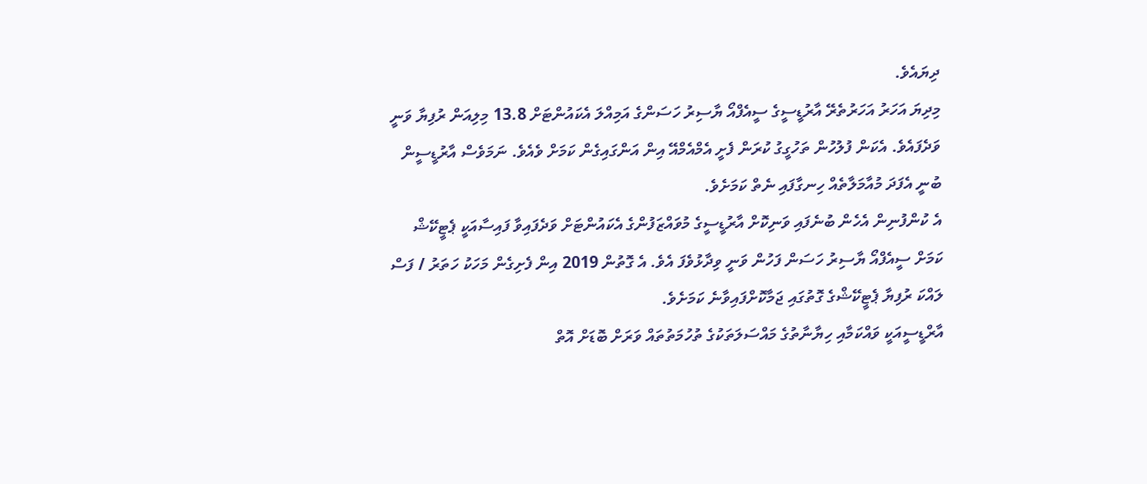ދިޔައެވެ.
މިދިޔަ އަހަރު އަހަރުތެރޭ އާރުޑީސީގެ ސީއެފްއޯ ޔާސިރު ހަސަންގެ އަމިއްލަ އެކައުންޓަށް 13.8 މިލިއަން ރުފިޔާ ވަނީ ވަދެފައެވެ. އެކަން ފުލުހުން ތަހުގީގު ކުރަން ފެށީ އެމްއެމްއޭ އިން އަންގައިގެން ކަމަށް ވެއެވެ. ނަމަވެސް އާރުޑީސީން ބުނީ އެފަދަ މުއާމަލާތެއް ހިނގާފައި ނެތް ކަމަށެވެ.
އެ ކުންފުނިން އެހެން ބުނެފައި ވަނިކޮށް އާރުޑީސީގެ މުވައްޒަފުންގެ އެކައުންޓަށް ވަދެފައިވާ ފައިސާއަކީ ޕެޓީކޭޝް ކަމަށް ސީއެފްއޯ ޔާސިރު ހަސަން ފަހުން ވަނީ ވިދާޅުވެފަ އެވެ. އެ ގޮތުން 2019 އިން ފެށިގެން މަހަކު ހަތަރު / ފަސް ލައްކަ ރުފިޔާ ޕެޓީކޭޝްގެ ގޮތުގައި ޖަމާކޮށްފައިވާނެ ކަމަށެވެ.
އާރްޑީސީއަކީ ވައްކަމާއި ހިޔާނާތުގެ މައްސަލަތަކުގެ ތުހުމަތުތައް ވަރަށް ބޮޑަށް އޮތް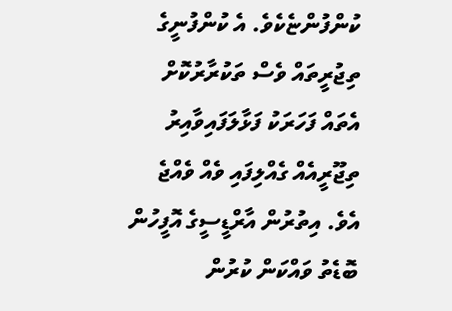ކުންފުންޏެކެވެ. އެ ކުންފުނީގެ ތިޖުރީތައް ވެސް ތަކުރާރުކޮށް އެތައް ފަހަރަކު ފަޅާލަފައިވާއިރު ތިޖޫރީއެއް ގެއްލިފައި ވެއް ވެއްޖެ އެވެ. އިތުރުން އާރްޑީސީގެ އޮފީހުން ބޮޑެތު ވައްކަން ކުރުން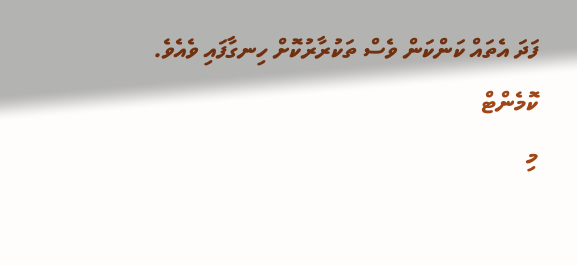ފަދަ އެތައް ކަންކަން ވެސް ތަކުރާރުކޮށް ހިނގާފައި ވެއެވެ.
ކޮމެންޓް
މި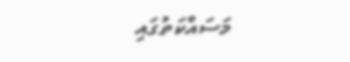މަސައްކަތުގައި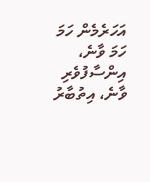އަހަރެމެން ހަމަ ހަމަ ވާނެ، އިންސާފުވެރި ވާނެ، އިތުބާރު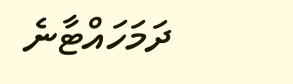ދަމަހައްޓާނެ